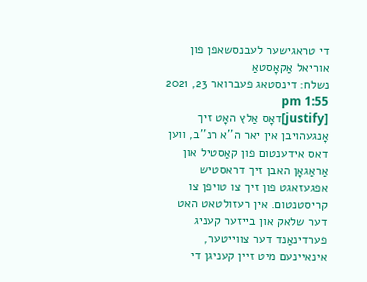די טראגישער לעבנסשאפן פון אוריאל אַקאָסטאַ
נשלח: דינסטאג פעברואר 23, 2021 1:55 pm
[justify]דאָס אַלץ האָט זיך אָנגעהויבן אין יאר ה''א רנ''ב, ווען דאס אידענטום פון קאַסטיל און אַראַגאָן האבן זיך דראסטיש אפגעזאגט פון זיך צו טויפן צו קריסטנטום. אין רעזולטאט האט דער שלאק און בייזער קעניג פערדינאַנד דער צווייטער, אינאיינעם מיט זיין קעניגן די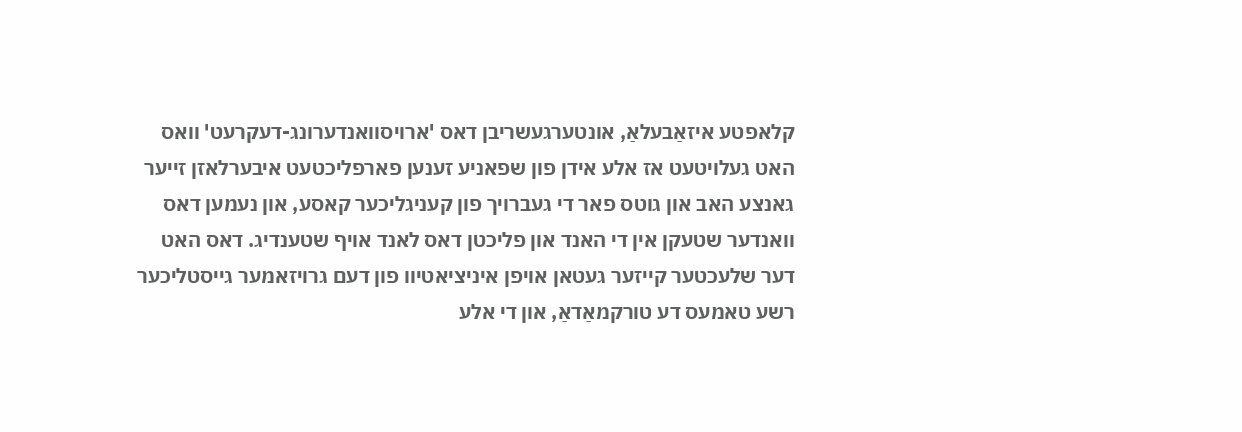קלאפטע איזאַבעלאַ, אונטערגעשריבן דאס 'ארויסוואנדערונג-דעקרעט' וואס האט געלויטעט אז אלע אידן פון שפאניע זענען פארפליכטעט איבערלאזן זייער גאנצע האב און גוטס פאר די געברויך פון קעניגליכער קאסע, און נעמען דאס וואנדער שטעקן אין די האנד און פליכטן דאס לאנד אויף שטענדיג. דאס האט דער שלעכטער קייזער געטאן אויפן איניציאטיוו פון דעם גרויזאמער גייסטליכער רשע טאמעס דע טורקמאַדאַ, און די אלע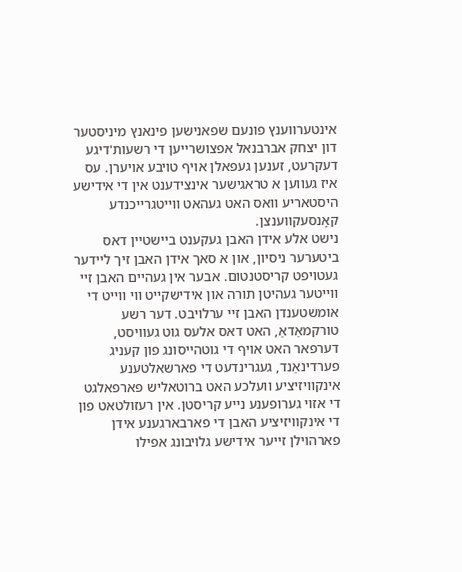אינטערווענץ פונעם שפאנישען פינאנץ מיניסטער דון יצחק אברבנאל אפצושרייען די רשעות'דיגע דעקרעט, זענען געפאלן אויף טויבע אויערן. עס איז געווען א טראגישער אינצידענט אין די אידישע היסטאריע וואס האט געהאט ווייטגרייכנדע קאָנסעקווענצן.
נישט אלע אידן האבן געקענט ביישטיין דאס ביטערער ניסיון, און א סאך אידן האבן זיך ליידער געטויפט קריסטנטום. אבער אין געהיים האבן זיי ווייטער געהיטן תורה און אידישקייט ווי ווייט די אומשטענדן האבן זיי ערלויבט. דער רשע טורקמאַדאַ, האט דאס אלעס גוט געוויסט, דערפאר האט אויף די גוטהייסונג פון קעניג פערדינאַנד, געגרינדעט די פארשאלטענע אינקוויזיציע וועלכע האט ברוטאליש פארפאלגט די אזוי גערופענע נייע קריסטן. אין רעזולטאט פון די אינקוויזיציע האבן די פארבארגענע אידן פארהוילן זייער אידישע גלויבונג אפילו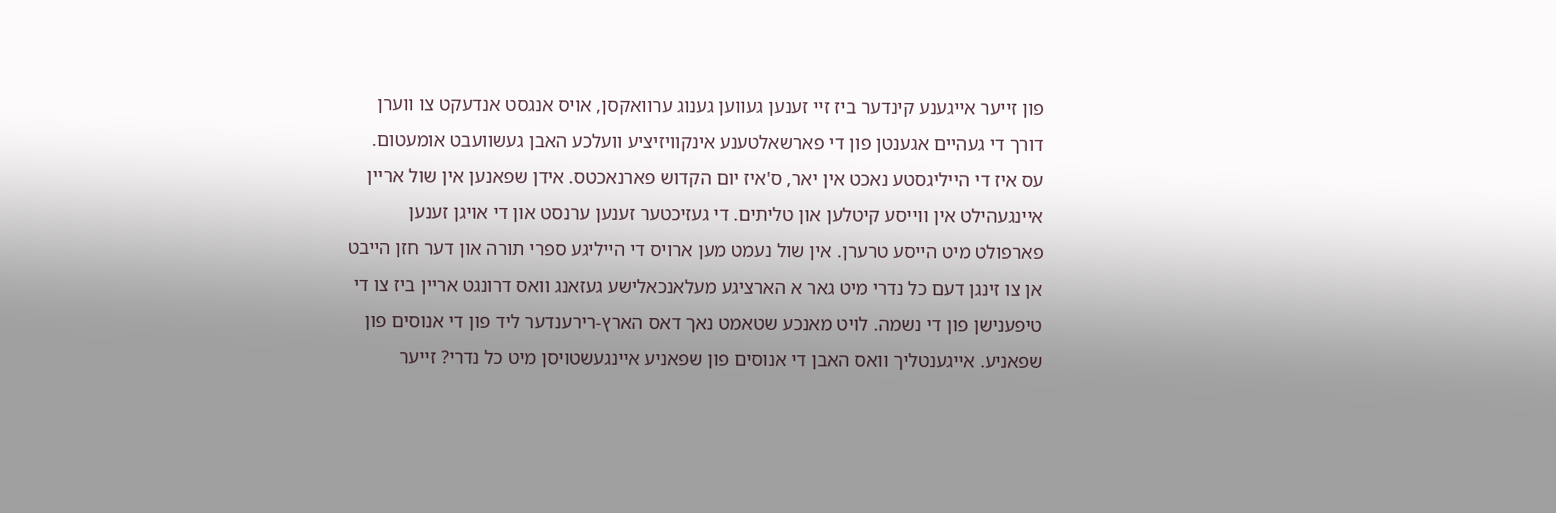פון זייער אייגענע קינדער ביז זיי זענען געווען גענוג ערוואקסן, אויס אנגסט אנדעקט צו ווערן דורך די געהיים אגענטן פון די פארשאלטענע אינקוויזיציע וועלכע האבן געשוועבט אומעטום.
עס איז די הייליגסטע נאכט אין יאר, ס'איז יום הקדוש פארנאכטס. אידן שפאנען אין שול אריין איינגעהילט אין ווייסע קיטלען און טליתים. די געזיכטער זענען ערנסט און די אויגן זענען פארפולט מיט הייסע טרערן. אין שול נעמט מען ארויס די הייליגע ספרי תורה און דער חזן הייבט אן צו זינגן דעם כל נדרי מיט גאר א הארציגע מעלאנכאלישע געזאנג וואס דרונגט אריין ביז צו די טיפענישן פון די נשמה. לויט מאנכע שטאמט נאך דאס הארץ-רירענדער ליד פון די אנוסים פון שפאניע. אייגענטליך וואס האבן די אנוסים פון שפאניע איינגעשטויסן מיט כל נדרי? זייער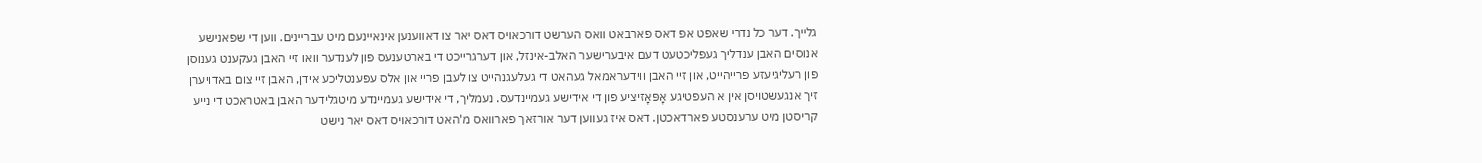גלייך. דער כל נדרי שאפט אפ דאס פארבאט וואס הערשט דורכאויס דאס יאר צו דאווענען אינאיינעם מיט עבריינים. ווען די שפאנישע אנוסים האבן ענדליך געפליכטעט דעם איבערישער האלב-אינזל, און דערגרייכט די בארטענעס פון לענדער וואו זיי האבן געקענט גענוסן פון רעליגיעזע פרייהייט, און זיי האבן ווידעראמאל געהאט די געלעגנהייט צו לעבן פריי און אלס עפענטליכע אידן, האבן זיי צום באדויערן זיך אנגעשטויסן אין א העפטיגע אָפּאָזיציע פון די אידישע געמיינדעס. נעמליך, די אידישע געמיינדע מיטגלידער האבן באטראכט די נייע קריסטן מיט ערענסטע פארדאכטן. דאס איז געווען דער אורזאך פארוואס מ'האט דורכאויס דאס יאר נישט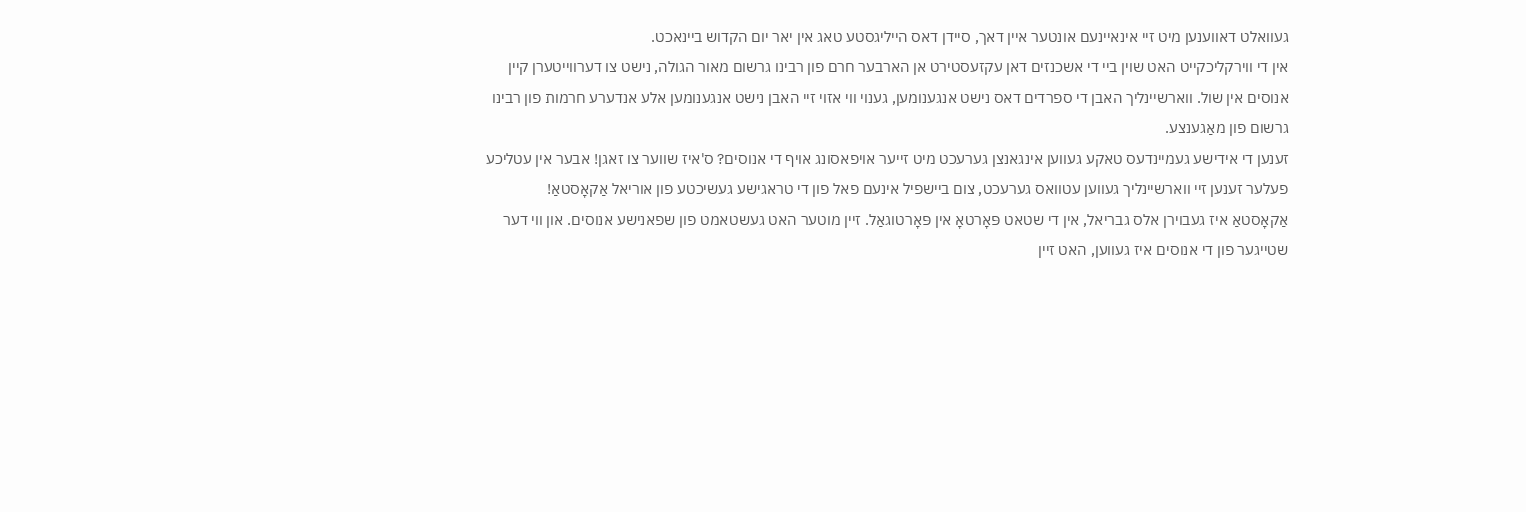געוואלט דאווענען מיט זיי אינאיינעם אונטער איין דאך, סיידן דאס הייליגסטע טאג אין יאר יום הקדוש ביינאכט.
אין די ווירקליכקייט האט שוין ביי די אשכנזים דאן עקזעסטירט אן הארבער חרם פון רבינו גרשום מאור הגולה, נישט צו דערווייטערן קיין אנוסים אין שול. ווארשיינליך האבן די ספרדים דאס נישט אנגענומען, גענוי ווי אזוי זיי האבן נישט אנגענומען אלע אנדערע חרמות פון רבינו גרשום פון מאַגענצע.
זענען די אידישע געמיינדעס טאקע געווען אינגאנצן גערעכט מיט זייער אויפאסונג אויף די אנוסים? ס'איז שווער צו זאגן! אבער אין עטליכע פעלער זענען זיי ווארשיינליך געווען עטוואס גערעכט, צום ביישפיל אינעם פאל פון די טראגישע געשיכטע פון אוריאל אַקאָסטאַ!
אַקאָסטאַ איז געבוירן אלס גבריאל, אין די שטאט פּאָרטאָ אין פּאָרטוגאַל. זיין מוטער האט געשטאמט פון שפאנישע אנוסים. און ווי דער שטייגער פון די אנוסים איז געווען, האט זיין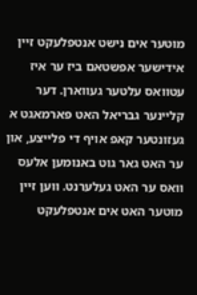מוטער אים נישט אנטפלעקט זיין אידישער אפשטאם ביז ער איז עטוואס עלטער געווארן. דער קליינער גבריאל האט פארמאגט א געזונטער קאפ אויף די פלייצע, און ער האט גאר גוט באנומען אלעס וואס ער האט געלערנט. ווען זיין מוטער האט אים אנטפלעקט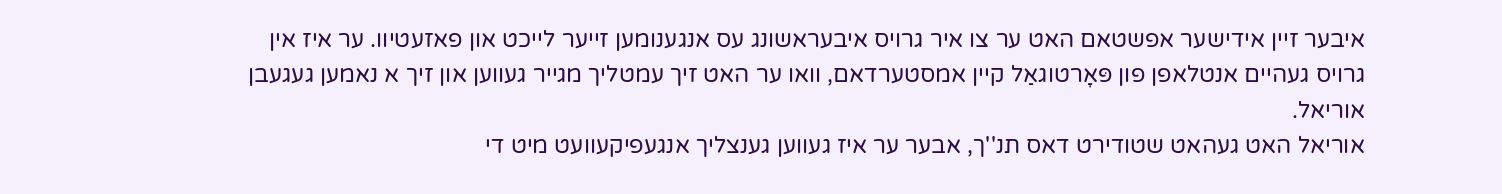איבער זיין אידישער אפשטאם האט ער צו איר גרויס איבעראשונג עס אנגענומען זייער לייכט און פאזעטיוו. ער איז אין גרויס געהיים אנטלאפן פון פּאָרטוגאַל קיין אמסטערדאם, וואו ער האט זיך עמטליך מגייר געווען און זיך א נאמען געגעבן אוריאל.
אוריאל האט געהאט שטודירט דאס תנ''ך, אבער ער איז געווען גענצליך אנגעפיקעוועט מיט די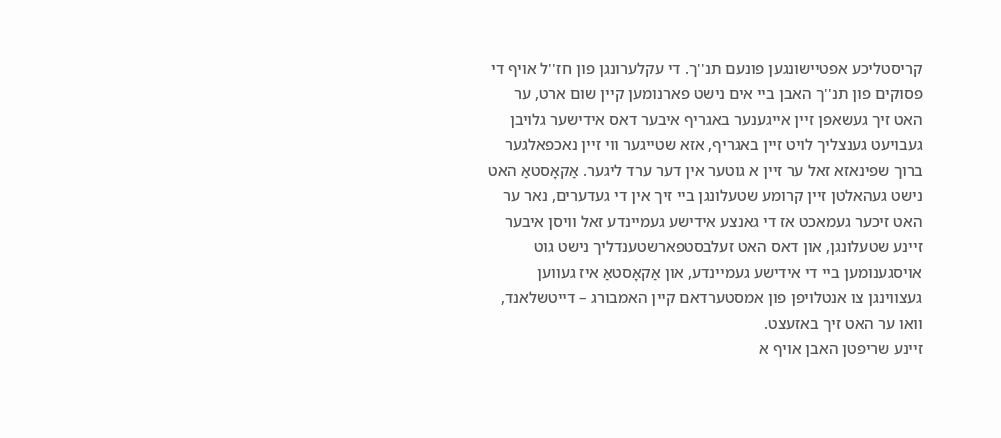קריסטליכע אפטיישונגען פונעם תנ''ך. די עקלערונגן פון חז''ל אויף די פסוקים פון תנ''ך האבן ביי אים נישט פארנומען קיין שום ארט, ער האט זיך געשאפן זיין אייגענער באגריף איבער דאס אידישער גלויבן געבויעט גענצליך לויט זיין באגריף, אזא שטייגער ווי זיין נאכפאלגער ברוך שפינאזא זאל ער זיין א גוטער אין דער ערד ליגער. אַקאָסטאַ האט נישט געהאלטן זיין קרומע שטעלונגן ביי זיך אין די געדערים, נאר ער האט זיכער געמאכט אז די גאנצע אידישע געמיינדע זאל וויסן איבער זיינע שטעלונגן, און דאס האט זעלבסטפארשטענדליך נישט גוט אויסגענומען ביי די אידישע געמיינדע, און אַקאָסטאַ איז געווען געצווינגן צו אנטלויפן פון אמסטערדאם קיין האמבורג – דייטשלאנד, וואו ער האט זיך באזעצט.
זיינע שריפטן האבן אויף א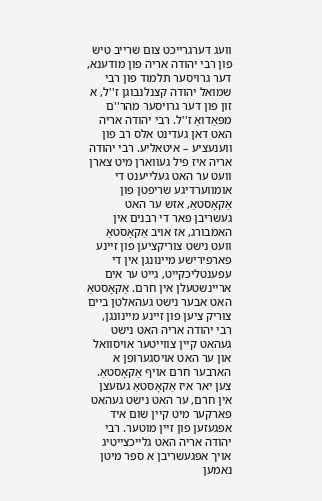וועג דערגרייכט צום שרייב טיש פון רבי יהודה אריה פון מודענא, דער גרויסער תלמוד פון רבי שמואל יהודה קצנלנבוגן ז''ל, א זון פון דער גרויסער מהר''ם מפּאַדואַ ז''ל. רבי יהודה אריה האט דאן געדינט אלס רב פון ווענעציע – איטאליע. רבי יהודה אריה איז פיל געווארן מיט צארן וועט ער האט געלייענט די אומווערדיגע שריפטן פון אַקאָסטאַ, אזש ער האט געשריבן פאר די רבנים אין האמבורג, אז אויב אַקאָסטאַ וועט נישט צוריקציען פון זיינע פארפירישע מיינונגן אין די עפענטליכקייט, גייט ער אים אריינשטעלן אין חרם. אַקאָסטאַ האט אבער נישט געהאלטן ביים צוריק ציען פון זיינע מיינונגן, רבי יהודה אריה האט נישט געהאט קיין צווייטער אויסוואל און ער האט אויסגערופן א הארבער חרם אויף אַקאָסטאַ. צען יאר איז אַקאָסטאַ געזעצן אין חרם, ער האט נישט געהאט פארקער מיט קיין שום איד אפגעזען פון זיין מוטער. רבי יהודה אריה האט גלייכצייטיג אויך אפגעשריבן א ספר מיטן נאמען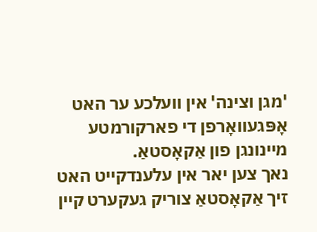'מגן וצינה' אין וועלכע ער האט אָפּגעוואָרפן די פארקורמטע מיינונגן פון אַקאָסטאַ.
נאך צען יאר אין עלענדקייט האט זיך אַקאָסטאַ צוריק געקערט קיין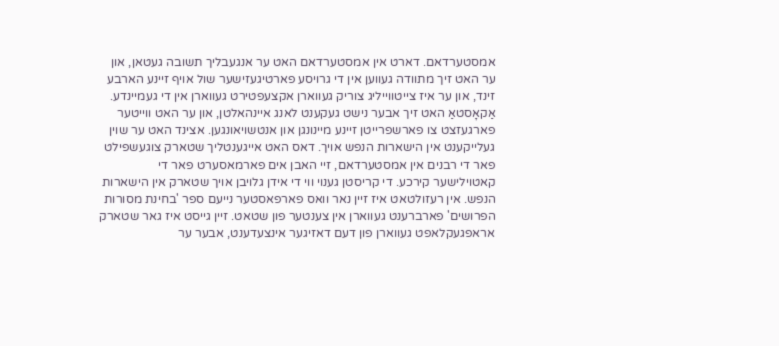אמסטערדאם. דארט אין אמסטערדאם האט ער אנגעבליך תשובה געטאן, און ער האט זיך מתוודה געווען אין די גרויסע פארטיגעזישער שול אויף זיינע הארבע זינד, און ער איז צייטווייליג צוריק געווארן אקצעפטירט געווארן אין די געמיינדע.
אַקאָסטאַ האט זיך אבער נישט געקענט לאנג איינהאלטן, און ער האט ווייטער פארגעזצט צו פארשפרייטן זיינע מיינונגן און אנטשויאונגען. אצינד האט ער שוין געלייקענט אין הישארות הנפש אויך. דאס האט אייגענטליך שטארק צוגעשפילט פאר די רבנים אין אמסטערדאם, זיי האבן אים פארמאסערט פאר די קאטוילישער קירכע. די קריסטן גענוי ווי די אידן גלויבן אויך שטארק אין הישארות הנפש. אין רעזולטאט איז זיין נאר וואס פארפאסטער נייעם ספר 'בחינת מסורות הפרושים' פארברענט געווארן אין צענטער פון שטאט. זיין גייסט איז גאר שטארק אראפגעקלאפט געווארן פון דעם דאזיגער אינצעדענט, אבער ער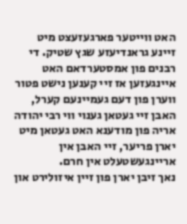האט ווייטער פארגעזעצט מיט זיינע גראנדיעזע שגץ שטיק. די רבנים פון אמסטערדאם האט איינגעזען אז זיי קענען נישט פטור ווערן פון דעם געמיינעם קערל, האבן זיי געטאן גענוי ווי רבי יהודה אריה פון מודענא האט געטאן מיט יארן פריער, זיי האבן אין אריינגעשטעלט אין חרם.
נאך זיבן יארן פון זיין איזולירט און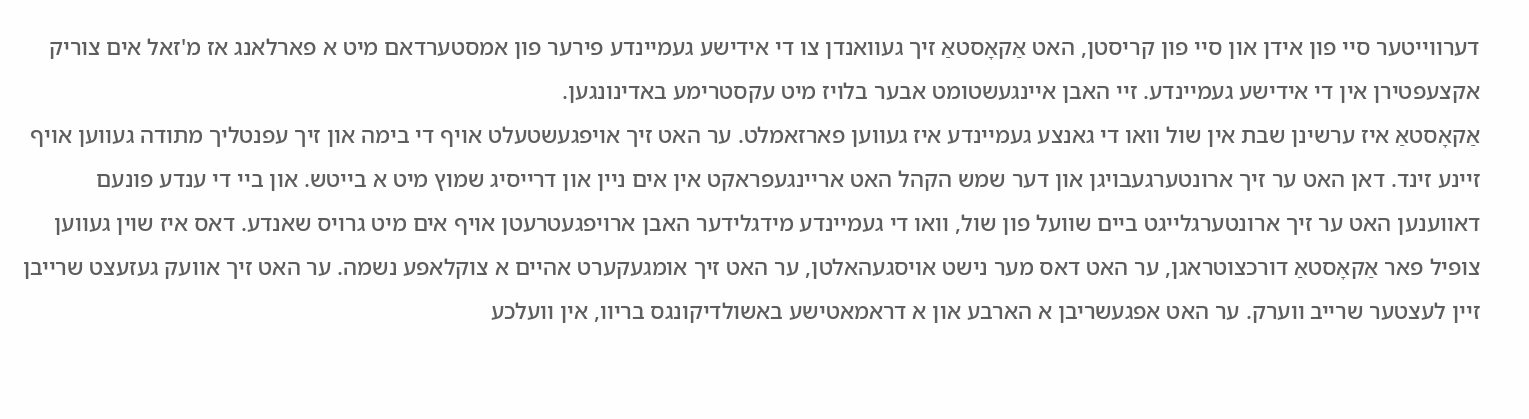דערווייטער סיי פון אידן און סיי פון קריסטן, האט אַקאָסטאַ זיך געוואנדן צו די אידישע געמיינדע פירער פון אמסטערדאם מיט א פארלאנג אז מ'זאל אים צוריק אקצעפטירן אין די אידישע געמיינדע. זיי האבן איינגעשטומט אבער בלויז מיט עקסטרימע באדינונגען.
אַקאָסטאַ איז ערשינן שבת אין שול וואו די גאנצע געמיינדע איז געווען פארזאמלט. ער האט זיך אויפגעשטעלט אויף די בימה און זיך עפנטליך מתודה געווען אויף זיינע זינד. דאן האט ער זיך ארונטערגעבויגן און דער שמש הקהל האט אריינגעפראקט אין אים ניין און דרייסיג שמוץ מיט א בייטש. און ביי די ענדע פונעם דאווענען האט ער זיך ארונטערגלייגט ביים שוועל פון שול, וואו די געמיינדע מידגלידער האבן ארויפגעטרעטן אויף אים מיט גרויס שאנדע. דאס איז שוין געווען צופיל פאר אַקאָסטאַ דורכצוטראגן, ער האט דאס מער נישט אויסגעהאלטן, ער האט זיך אומגעקערט אהיים א צוקלאפע נשמה. ער האט זיך אוועק געזעצט שרייבן זיין לעצטער שרייב ווערק. ער האט אפגעשריבן א הארבע און א דראמאטישע באשולדיקונגס בריוו, אין וועלכע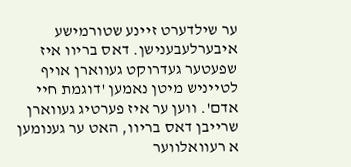ער שילדערט זיינע שטורמישע איבערלעבענישן. דאס בריוו איז שפעטער געדרוקט געווארן אויף לטייניש מיטן נאמען 'דוגמת חיי אדם'. ווען ער איז פערטיג געווארן שרייבן דאס בריוו, האט ער גענומען א רעוואלווער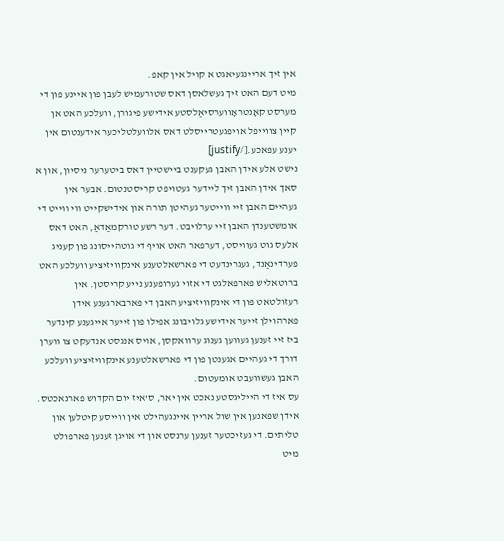אין זיך אריינגעיאגט א קויל אין קאפ.
מיט דעם האט זיך געשלאסן דאס שטורעמיש לעבן פון איינע פון די מערסט קאָנטראָווערסיאַלסטע אידישע פיגורן, וועלכע האט אן קיין צווייפל אויפגעטרייסלט דאס אלוועלטליכער אידענטום אין יענע עפאכע.[/justify]
נישט אלע אידן האבן געקענט ביישטיין דאס ביטערער ניסיון, און א סאך אידן האבן זיך ליידער געטויפט קריסטנטום. אבער אין געהיים האבן זיי ווייטער געהיטן תורה און אידישקייט ווי ווייט די אומשטענדן האבן זיי ערלויבט. דער רשע טורקמאַדאַ, האט דאס אלעס גוט געוויסט, דערפאר האט אויף די גוטהייסונג פון קעניג פערדינאַנד, געגרינדעט די פארשאלטענע אינקוויזיציע וועלכע האט ברוטאליש פארפאלגט די אזוי גערופענע נייע קריסטן. אין רעזולטאט פון די אינקוויזיציע האבן די פארבארגענע אידן פארהוילן זייער אידישע גלויבונג אפילו פון זייער אייגענע קינדער ביז זיי זענען געווען גענוג ערוואקסן, אויס אנגסט אנדעקט צו ווערן דורך די געהיים אגענטן פון די פארשאלטענע אינקוויזיציע וועלכע האבן געשוועבט אומעטום.
עס איז די הייליגסטע נאכט אין יאר, ס'איז יום הקדוש פארנאכטס. אידן שפאנען אין שול אריין איינגעהילט אין ווייסע קיטלען און טליתים. די געזיכטער זענען ערנסט און די אויגן זענען פארפולט מיט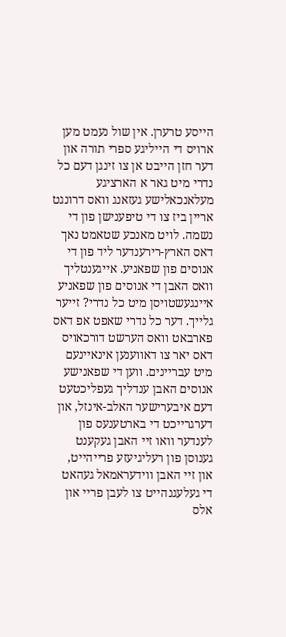הייסע טרערן. אין שול נעמט מען ארויס די הייליגע ספרי תורה און דער חזן הייבט אן צו זינגן דעם כל נדרי מיט גאר א הארציגע מעלאנכאלישע געזאנג וואס דרונגט אריין ביז צו די טיפענישן פון די נשמה. לויט מאנכע שטאמט נאך דאס הארץ-רירענדער ליד פון די אנוסים פון שפאניע. אייגענטליך וואס האבן די אנוסים פון שפאניע איינגעשטויסן מיט כל נדרי? זייער גלייך. דער כל נדרי שאפט אפ דאס פארבאט וואס הערשט דורכאויס דאס יאר צו דאווענען אינאיינעם מיט עבריינים. ווען די שפאנישע אנוסים האבן ענדליך געפליכטעט דעם איבערישער האלב-אינזל, און דערגרייכט די בארטענעס פון לענדער וואו זיי האבן געקענט גענוסן פון רעליגיעזע פרייהייט, און זיי האבן ווידעראמאל געהאט די געלעגנהייט צו לעבן פריי און אלס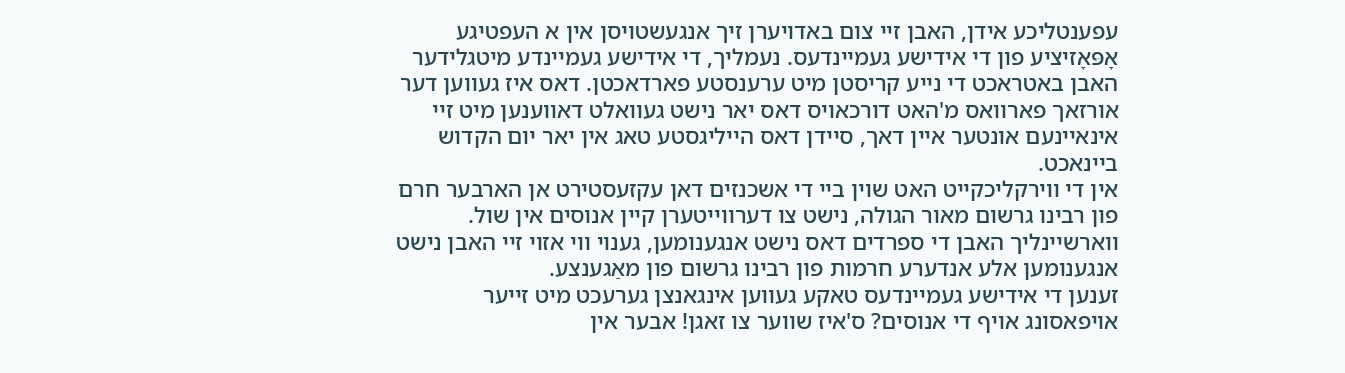עפענטליכע אידן, האבן זיי צום באדויערן זיך אנגעשטויסן אין א העפטיגע אָפּאָזיציע פון די אידישע געמיינדעס. נעמליך, די אידישע געמיינדע מיטגלידער האבן באטראכט די נייע קריסטן מיט ערענסטע פארדאכטן. דאס איז געווען דער אורזאך פארוואס מ'האט דורכאויס דאס יאר נישט געוואלט דאווענען מיט זיי אינאיינעם אונטער איין דאך, סיידן דאס הייליגסטע טאג אין יאר יום הקדוש ביינאכט.
אין די ווירקליכקייט האט שוין ביי די אשכנזים דאן עקזעסטירט אן הארבער חרם פון רבינו גרשום מאור הגולה, נישט צו דערווייטערן קיין אנוסים אין שול. ווארשיינליך האבן די ספרדים דאס נישט אנגענומען, גענוי ווי אזוי זיי האבן נישט אנגענומען אלע אנדערע חרמות פון רבינו גרשום פון מאַגענצע.
זענען די אידישע געמיינדעס טאקע געווען אינגאנצן גערעכט מיט זייער אויפאסונג אויף די אנוסים? ס'איז שווער צו זאגן! אבער אין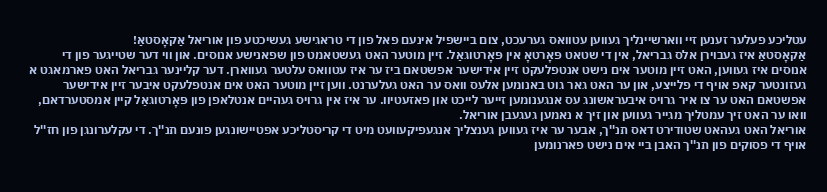עטליכע פעלער זענען זיי ווארשיינליך געווען עטוואס גערעכט, צום ביישפיל אינעם פאל פון די טראגישע געשיכטע פון אוריאל אַקאָסטאַ!
אַקאָסטאַ איז געבוירן אלס גבריאל, אין די שטאט פּאָרטאָ אין פּאָרטוגאַל. זיין מוטער האט געשטאמט פון שפאנישע אנוסים. און ווי דער שטייגער פון די אנוסים איז געווען, האט זיין מוטער אים נישט אנטפלעקט זיין אידישער אפשטאם ביז ער איז עטוואס עלטער געווארן. דער קליינער גבריאל האט פארמאגט א געזונטער קאפ אויף די פלייצע, און ער האט גאר גוט באנומען אלעס וואס ער האט געלערנט. ווען זיין מוטער האט אים אנטפלעקט איבער זיין אידישער אפשטאם האט ער צו איר גרויס איבעראשונג עס אנגענומען זייער לייכט און פאזעטיוו. ער איז אין גרויס געהיים אנטלאפן פון פּאָרטוגאַל קיין אמסטערדאם, וואו ער האט זיך עמטליך מגייר געווען און זיך א נאמען געגעבן אוריאל.
אוריאל האט געהאט שטודירט דאס תנ''ך, אבער ער איז געווען גענצליך אנגעפיקעוועט מיט די קריסטליכע אפטיישונגען פונעם תנ''ך. די עקלערונגן פון חז''ל אויף די פסוקים פון תנ''ך האבן ביי אים נישט פארנומען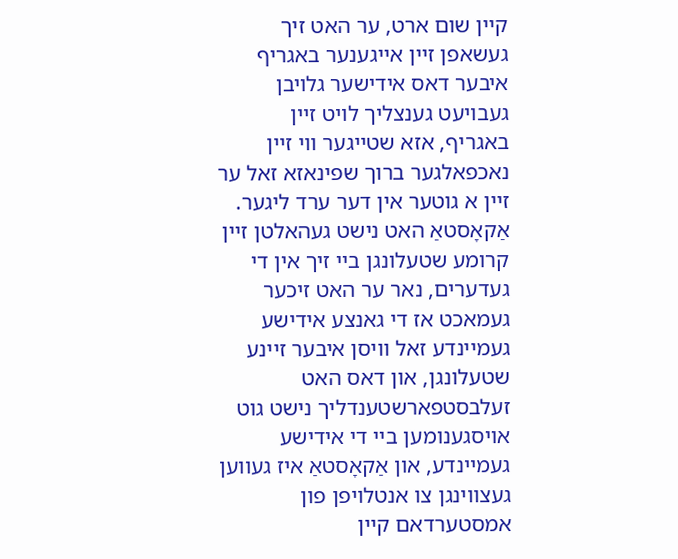קיין שום ארט, ער האט זיך געשאפן זיין אייגענער באגריף איבער דאס אידישער גלויבן געבויעט גענצליך לויט זיין באגריף, אזא שטייגער ווי זיין נאכפאלגער ברוך שפינאזא זאל ער זיין א גוטער אין דער ערד ליגער. אַקאָסטאַ האט נישט געהאלטן זיין קרומע שטעלונגן ביי זיך אין די געדערים, נאר ער האט זיכער געמאכט אז די גאנצע אידישע געמיינדע זאל וויסן איבער זיינע שטעלונגן, און דאס האט זעלבסטפארשטענדליך נישט גוט אויסגענומען ביי די אידישע געמיינדע, און אַקאָסטאַ איז געווען געצווינגן צו אנטלויפן פון אמסטערדאם קיין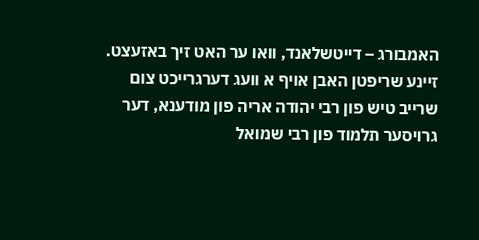האמבורג – דייטשלאנד, וואו ער האט זיך באזעצט.
זיינע שריפטן האבן אויף א וועג דערגרייכט צום שרייב טיש פון רבי יהודה אריה פון מודענא, דער גרויסער תלמוד פון רבי שמואל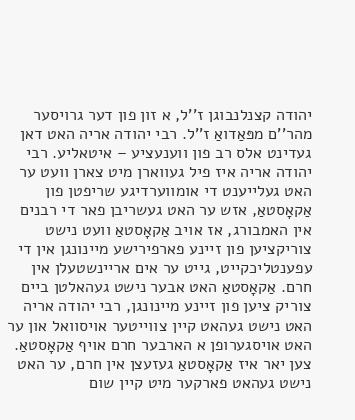יהודה קצנלנבוגן ז''ל, א זון פון דער גרויסער מהר''ם מפּאַדואַ ז''ל. רבי יהודה אריה האט דאן געדינט אלס רב פון ווענעציע – איטאליע. רבי יהודה אריה איז פיל געווארן מיט צארן וועט ער האט געלייענט די אומווערדיגע שריפטן פון אַקאָסטאַ, אזש ער האט געשריבן פאר די רבנים אין האמבורג, אז אויב אַקאָסטאַ וועט נישט צוריקציען פון זיינע פארפירישע מיינונגן אין די עפענטליכקייט, גייט ער אים אריינשטעלן אין חרם. אַקאָסטאַ האט אבער נישט געהאלטן ביים צוריק ציען פון זיינע מיינונגן, רבי יהודה אריה האט נישט געהאט קיין צווייטער אויסוואל און ער האט אויסגערופן א הארבער חרם אויף אַקאָסטאַ. צען יאר איז אַקאָסטאַ געזעצן אין חרם, ער האט נישט געהאט פארקער מיט קיין שום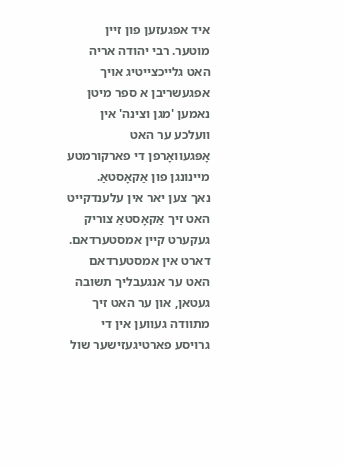איד אפגעזען פון זיין מוטער. רבי יהודה אריה האט גלייכצייטיג אויך אפגעשריבן א ספר מיטן נאמען 'מגן וצינה' אין וועלכע ער האט אָפּגעוואָרפן די פארקורמטע מיינונגן פון אַקאָסטאַ.
נאך צען יאר אין עלענדקייט האט זיך אַקאָסטאַ צוריק געקערט קיין אמסטערדאם. דארט אין אמסטערדאם האט ער אנגעבליך תשובה געטאן, און ער האט זיך מתוודה געווען אין די גרויסע פארטיגעזישער שול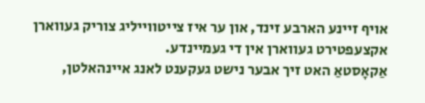אויף זיינע הארבע זינד, און ער איז צייטווייליג צוריק געווארן אקצעפטירט געווארן אין די געמיינדע.
אַקאָסטאַ האט זיך אבער נישט געקענט לאנג איינהאלטן,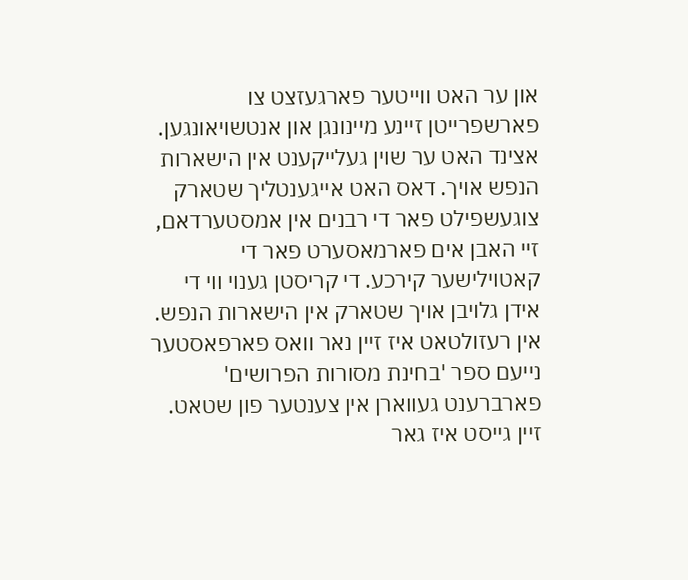און ער האט ווייטער פארגעזצט צו פארשפרייטן זיינע מיינונגן און אנטשויאונגען. אצינד האט ער שוין געלייקענט אין הישארות הנפש אויך. דאס האט אייגענטליך שטארק צוגעשפילט פאר די רבנים אין אמסטערדאם, זיי האבן אים פארמאסערט פאר די קאטוילישער קירכע. די קריסטן גענוי ווי די אידן גלויבן אויך שטארק אין הישארות הנפש. אין רעזולטאט איז זיין נאר וואס פארפאסטער נייעם ספר 'בחינת מסורות הפרושים' פארברענט געווארן אין צענטער פון שטאט. זיין גייסט איז גאר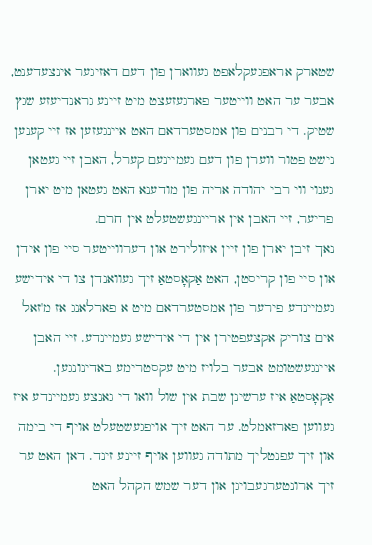שטארק אראפגעקלאפט געווארן פון דעם דאזיגער אינצעדענט, אבער ער האט ווייטער פארגעזעצט מיט זיינע גראנדיעזע שגץ שטיק. די רבנים פון אמסטערדאם האט איינגעזען אז זיי קענען נישט פטור ווערן פון דעם געמיינעם קערל, האבן זיי געטאן גענוי ווי רבי יהודה אריה פון מודענא האט געטאן מיט יארן פריער, זיי האבן אין אריינגעשטעלט אין חרם.
נאך זיבן יארן פון זיין איזולירט און דערווייטער סיי פון אידן און סיי פון קריסטן, האט אַקאָסטאַ זיך געוואנדן צו די אידישע געמיינדע פירער פון אמסטערדאם מיט א פארלאנג אז מ'זאל אים צוריק אקצעפטירן אין די אידישע געמיינדע. זיי האבן איינגעשטומט אבער בלויז מיט עקסטרימע באדינונגען.
אַקאָסטאַ איז ערשינן שבת אין שול וואו די גאנצע געמיינדע איז געווען פארזאמלט. ער האט זיך אויפגעשטעלט אויף די בימה און זיך עפנטליך מתודה געווען אויף זיינע זינד. דאן האט ער זיך ארונטערגעבויגן און דער שמש הקהל האט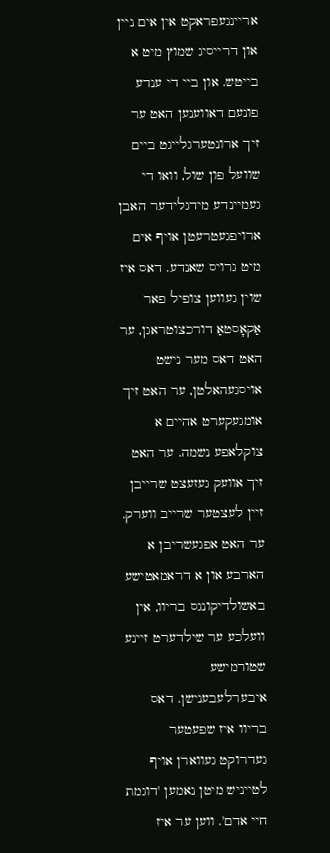אריינגעפראקט אין אים ניין און דרייסיג שמוץ מיט א בייטש. און ביי די ענדע פונעם דאווענען האט ער זיך ארונטערגלייגט ביים שוועל פון שול, וואו די געמיינדע מידגלידער האבן ארויפגעטרעטן אויף אים מיט גרויס שאנדע. דאס איז שוין געווען צופיל פאר אַקאָסטאַ דורכצוטראגן, ער האט דאס מער נישט אויסגעהאלטן, ער האט זיך אומגעקערט אהיים א צוקלאפע נשמה. ער האט זיך אוועק געזעצט שרייבן זיין לעצטער שרייב ווערק. ער האט אפגעשריבן א הארבע און א דראמאטישע באשולדיקונגס בריוו, אין וועלכע ער שילדערט זיינע שטורמישע איבערלעבענישן. דאס בריוו איז שפעטער געדרוקט געווארן אויף לטייניש מיטן נאמען 'דוגמת חיי אדם'. ווען ער איז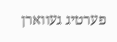פערטיג געווארן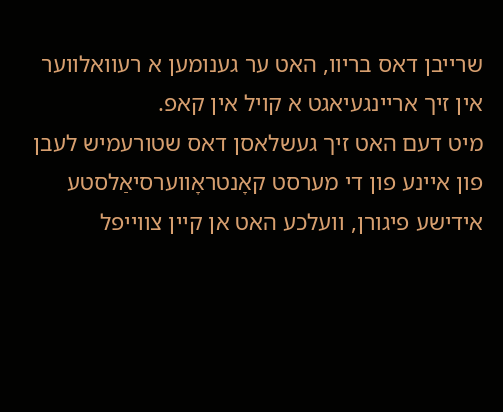שרייבן דאס בריוו, האט ער גענומען א רעוואלווער אין זיך אריינגעיאגט א קויל אין קאפ.
מיט דעם האט זיך געשלאסן דאס שטורעמיש לעבן פון איינע פון די מערסט קאָנטראָווערסיאַלסטע אידישע פיגורן, וועלכע האט אן קיין צווייפל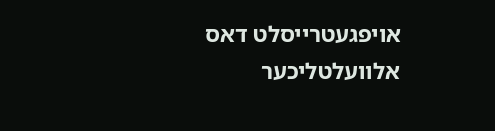אויפגעטרייסלט דאס אלוועלטליכער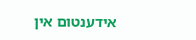אידענטום אין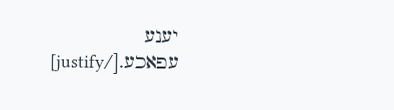יענע עפאכע.[/justify]